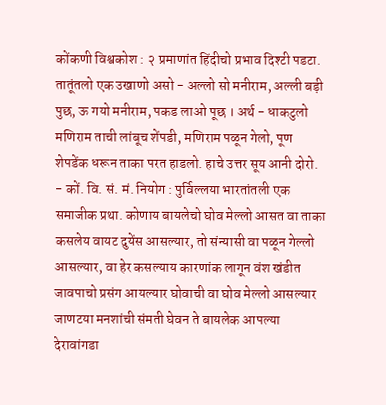कोंकणी विश्वकोश : २ प्रमाणांत हिंदीचो प्रभाव दिश्टी पडटा. तातूंतलो एक उखाणो असो - अल्लो सो मनीराम, अल्ली बड़ी पुछ, ऊ गयो मनीराम, पकड लाओ पूछ । अर्थ - धाकटुलो मणिराम ताची लांबूच शेंपडी, मणिराम पळून गेलो, पूण शेपडेंक धरून ताका परत हाडलो. हाचे उत्तर सूय आनी दोरो. - कों. वि. सं. मं. नियोग : पुर्विल्लया भारतांतली एक समाजीक प्रथा. कोणाय बायलेचो घोव मेल्लो आसत वा ताका कसलेय वायट दुयेंस आसल्यार, तो संन्यासी वा पळून गेल्लो आसल्यार, वा हेर कसल्याय कारणांक लागून वंश खंडीत जावपाचो प्रसंग आयल्यार घोवाची वा घोव मेल्लो आसल्यार जाणटया मनशांची संमती घेवन ते बायलेक आपल्या देरावांगडा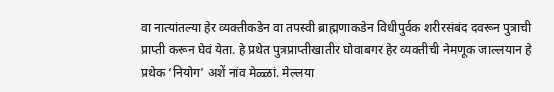वा नात्यांतल्या हेर व्यक्तीकडेन वा तपस्वी ब्राह्मणाकडेन विधीपुर्वक शरीरसंबंद दवरून पुत्राची प्राप्ती करून घेवं येता. हे प्रथेत पुत्रप्राप्तीखातीर घोवाबगर हेर व्यक्तीची नेमणूक जाल्लयान हे प्रथेक ‘नियोग’ अशें नांव मेळ्ळां. मेल्लया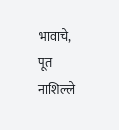भावाचे, पूत नाशिल्ले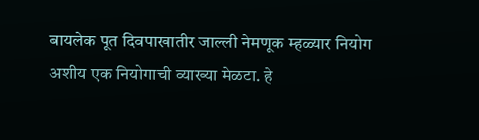बायलेक पूत दिवपाखातीर जाल्ली नेमणूक म्हळ्यार नियोग अशीय एक नियोगाची व्याख्या मेळटा. हे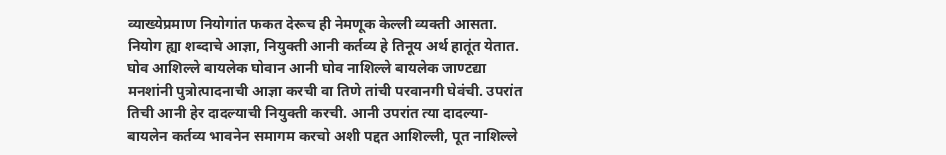व्याख्येप्रमाण नियोगांत फकत देरूच ही नेमणूक केल्ली व्यक्ती आसता. नियोग ह्या शब्दाचे आज्ञा, नियुक्ती आनी कर्तव्य हे तिनूय अर्थ हातूंत येतात. घोव आशिल्ले बायलेक घोवान आनी घोव नाशिल्ले बायलेक जाण्टद्या मनशांनी पुत्रोत्पादनाची आज्ञा करची वा तिणे तांची परवानगी घेवंची. उपरांत तिची आनी हेर दादल्याची नियुक्ती करची. आनी उपरांत त्या दादल्या-बायलेन कर्तव्य भावनेन समागम करचो अशी पद्दत आशिल्ली, पूत नाशिल्ले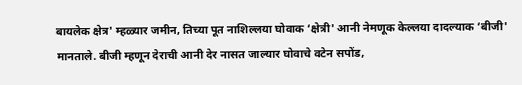बायलेक क्षेत्र' म्हळ्यार जमीन, तिच्या पूत नाशिल्लया घोवाक ‘क्षेत्री' आनी नेमणूक केल्लया दादल्याक ‘बीजी' मानताले. बीजी म्हणून देराची आनी देर नासत जाल्यार घोवाचे वटेन सपोंड,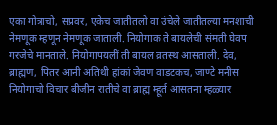एका गोत्राचो, सप्रवर, एकेच जातीतलो वा उंचेले जातीतल्या मनशाची नेमणूक म्हणून नेमणूक जाताली. नियोगाक ते बायलेची संमती घेवप गरजेचे मानताले. नियोगापयलीं ती बायल व्रतस्थ आसताली. देव, ब्राह्मण, पितर आनी अतिथी हांकां जेवण वाडटकच, जाण्टे मनीस नियोगाचो विचार बीजीन रातीचे वा ब्राह्म म्हूर्त आसतना म्हळ्यार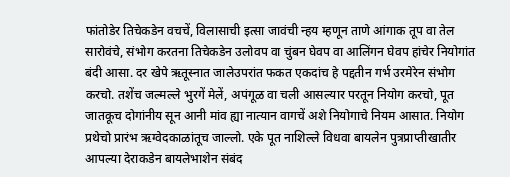फांतोडेर तिचेकडेन वचचें, विलासाची इत्सा जावंची न्हय म्हणून ताणे आंगाक तूप वा तेल सारोवंचे, संभोग करतना तिचेकडेन उलोवप वा चुंबन घेवप वा आलिंगन घेवप हांचेर नियोगांत बंदी आसा. दर खेपे ऋतूस्नात जालेउपरांत फकत एकदांच हे पद्दतीन गर्भ उरमेरेन संभोग करचो. तशेंच जल्मल्ले भुरगें मेलें, अपंगूळ वा चली आसल्यार परतून नियोग करचो, पूत जातकूच दोगांनीय सून आनी मांव ह्या नात्यान वागचें अशे नियोगाचे नियम आसात. नियोग प्रथेचो प्रारंभ ऋग्वेदकाळांतूच जाल्लो. एके पूत नाशिल्ले विधवा बायलेन पुत्रप्राप्तीखातीर आपल्या देराकडेन बायलेभाशेन संबंद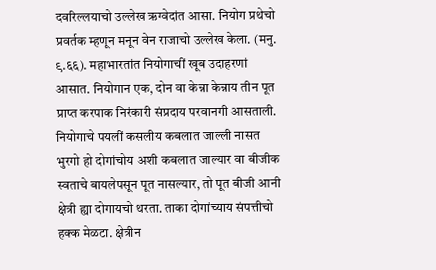दवरिल्लयाचो उल्लेख ऋग्वेदांत आसा. नियोग प्रथेचो प्रवर्तक म्हणून मनून वेन राजाचो उल्लेख केला. (मनु. ९.६६). महाभारतांत नियोगाचीं खूब उदाहरणां आसात. नियोगान एक, दोन वा केन्ना केन्नाय तीन पूत प्राप्त करपाक निरंकारी संप्रदाय परवानगी आसताली. नियोगाचे पयलीं कसलीय कबलात जाल्ली नासत भुरगो हो दोगांचोय अशी कबलात जाल्यार वा बीजीक स्वताचे बायलेपसून पूत नासल्यार, तो पूत बीजी आनी क्षेत्री ह्या दोगायचो थरता. ताका दोगांच्याय संपत्तीचो हक्क मेळटा. क्षेत्रीन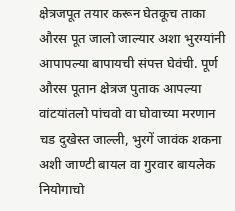क्षेत्रजपूत तयार करून घेतकूच ताका औरस पूत जालो जाल्यार अशा भुरग्यांनी आपापल्या बापायची संपत्त घेवंची. पूर्ण औरस पूतान क्षेत्रज पुताक आपल्या वांटयांतलो पांचवो वा घोवाच्या मरणान चड दुखेस्त जाल्ली, भुरगें जावंक शकना अशी जाण्टी बायल वा गुरवार बायलेक नियोगाचो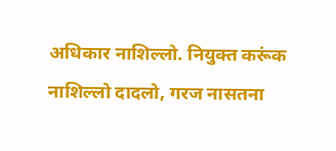अधिकार नाशिल्लो. नियुक्त करूंक नाशिल्लो दादलो, गरज नासतना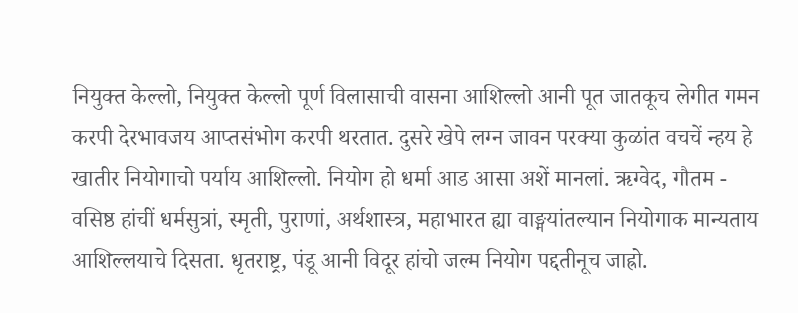नियुक्त केल्लो, नियुक्त केल्लो पूर्ण विलासाची वासना आशिल्लो आनी पूत जातकूच लेगीत गमन करपी देरभावजय आप्तसंभोग करपी थरतात. दुसरे खेपे लग्न जावन परक्या कुळांत वचचें न्हय हे खातीर नियोगाचो पर्याय आशिल्लो. नियोग हो धर्मा आड आसा अशें मानलां. ऋग्वेद, गौतम - वसिष्ठ हांचीं धर्मसुत्रां, स्मृती, पुराणां, अर्थशास्त्र, महाभारत ह्या वाङ्मयांतल्यान नियोगाक मान्यताय आशिल्लयाचे दिसता. धृतराष्ट्र, पंडू आनी विदूर हांचो जल्म नियोग पद्दतीनूच जाह्रो.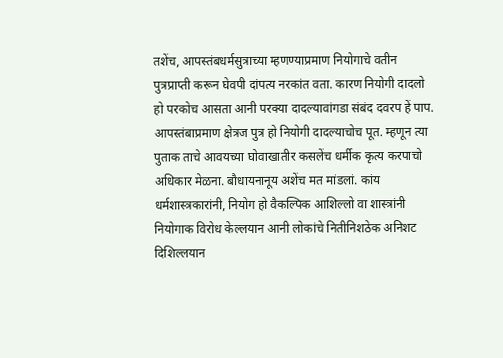तशेंच, आपस्तंबधर्मसुत्राच्या म्हणण्याप्रमाण नियोगाचे वतीन पुत्रप्राप्ती करून घेवपी दांपत्य नरकांत वता. कारण नियोगी दादलो हो परकोच आसता आनी परक्या दादल्यावांगडा संबंद दवरप हें पाप. आपस्तंबाप्रमाण क्षेत्रज पुत्र हो नियोगी दादल्याचोच पूत. म्हणून त्या पुताक ताचे आवयच्या घोवाखातीर कसलेंच धर्मीक कृत्य करपाचो अधिकार मेळना. बौधायनानूय अशेंच मत मांडलां. कांय धर्मशास्त्रकारांनी, नियोग हो वैकल्पिक आशिल्लो वा शास्त्रांनी नियोगाक विरोध केल्लयान आनी लोकांचे नितीनिशठेक अनिशट दिशिल्लयान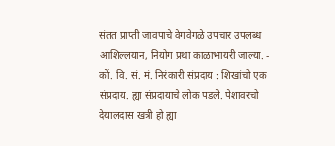संतत प्राप्ती जावपाचे वेगवेगळे उपचार उपलब्ध आशिल्लयान, नियोग प्रथा काळाभायरी जाल्या. - कों. वि. सं. मं. निरंकारी संप्रदाय : शिखांचो एक संप्रदाय. ह्या संप्रदायाचे लोक पडले. पेशावरचो देयालदास खत्री हो ह्या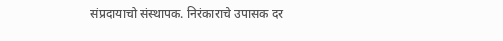संप्रदायाचो संस्थापक. निरंकाराचे उपासक दर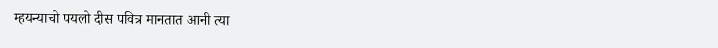म्हयन्याचो पयलो दीस पवित्र मानतात आनी त्या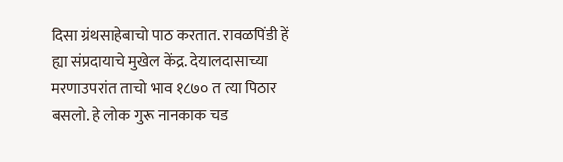दिसा ग्रंथसाहेबाचो पाठ करतात. रावळपिंडी हें ह्या संप्रदायाचे मुखेल केंद्र. देयालदासाच्या मरणाउपरांत ताचो भाव १८७० त त्या पिठार बसलो. हे लोक गुरू नानकाक चड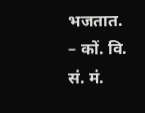भजतात. – कों. वि. सं. मं.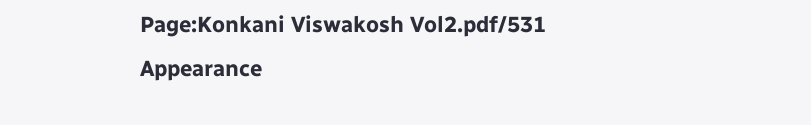Page:Konkani Viswakosh Vol2.pdf/531
Appearance